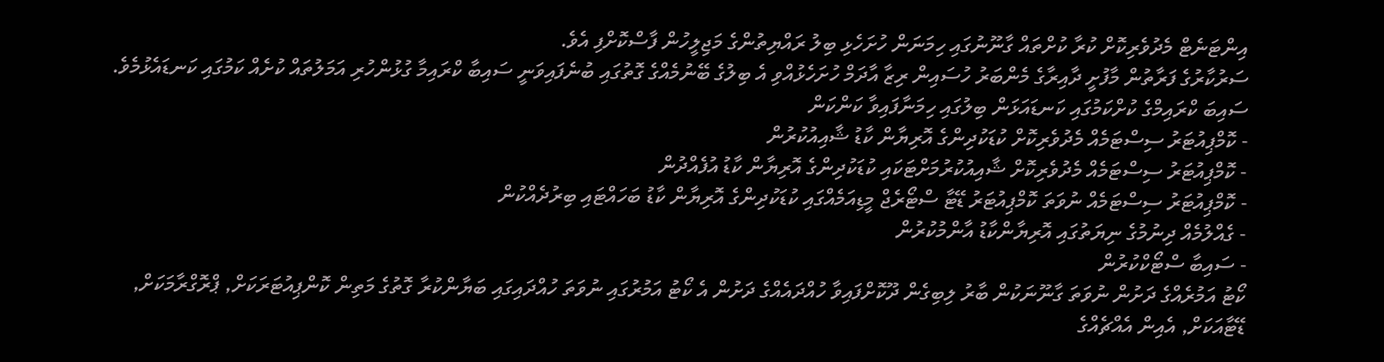އިންޓަނެޓް މެދުވެރިކޮށް ކުރާ ކުށްތައް ގާނޫނުގައި ހިމަނަން ހުށަހެޅި ބިލު ރައްޔިތުންގެ މަޖިލީހުން ފާސްކޮށްފި އެވެ.
ސަރުކާރުގެ ފަރާތުން މާފުށީ ދާއިރާގެ މެންބަރު ހުސައިން ރިޒާ އާދަމް ހުށަހެޅުއްވި އެ ބިލުގެ ބޭނުމެއްގެ ގޮތުގައި ބުނެފައިވަނީ ސައިބާ ކްރައިމާ ގުޅުންހުރި އަމަލުތައް ކުށެއް ކަމުގައި ކަނޑައެޅުމެވެ.
ސައިބަ ކްރައިމްގެ ކުށްކަމުގައި ކަނޑައަޅަން ބިލުގައި ހިމަނާފައިވާ ކަންކަން
- ކޮމްޕިއުޓަރު ސިސްޓަމެއް މެދުވެރިކޮށް ކުޑަކުދިންގެ އޮރިޔާން ކާޑު ޝާއިއުކުރުން
- ކޮމްޕިއުޓަރު ސިސްޓަމެއް މެދުވެރިކޮށް ޝާއިއުކުރުމަށްޓަކައި ކުޑަކުދިންގެ އޮރިޔާން ކާޑު އުފެއްދުން
- ކޮމްޕިއުޓަރު ސިސްޓަމެއް ނުވަތަ ކޮމްޕިއުޓަރު ޑޭޓާ ސްޓޯރެޖް މީޑިއަމެއްގައި ކުޑަކުދިންގެ އޮރިޔާން ކާޑު ބަހައްޓައި ބިރުދެއްކުން
- ގެއްލުމެއް ދިނުމުގެ ނިޔަތުގައި އޮރިޔާންކާޑު އާންމުކުރުން
- ސައިބާ ސްޓޯކްކުރުން
ކޯޓު އަމުރެއްގެ ދަށުން ނުވަތަ ގާނޫނަކުން ބާރު ލިބިގެން ދޫކޮށްފައިވާ ހުއްދައެއްގެ ދަށުން އެ ކޯޓު އަމުރުގައި ނުވަތަ ހުއްދައިގައި ބަޔާންކުރާ ގޮތުގެ މަތިން ކޮންޕިއުޓަރަކަށް, ޕްރޮގްރާމަކަށް, ޑޭޓާއަކަށް, އެއިން އެއްޗެއްގެ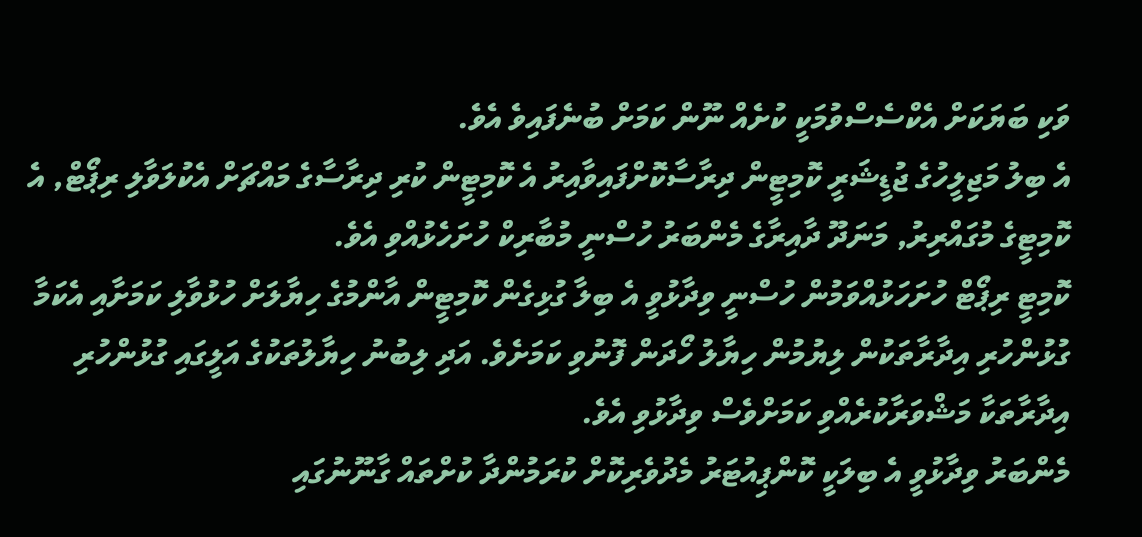ވަކި ބަޔަކަށް އެކްސެސްވުމަކީ ކުށެއް ނޫން ކަމަށް ބުނެފައިވެ އެވެ.
އެ ބިލު މަޖިލީހުގެ ޖުޑީޝަރީ ކޮމިޓީން ދިރާސާކޮށްފައިވާއިރު އެ ކޮމިޓީން ކުރި ދިރާސާގެ މައްޗަށް އެކުލަވާލި ރިޕޯޓް, އެ ކޮމިޓީގެ މުގައްރިރު, މަނަދޫ ދާއިރާގެ މެންބަރު ހުސްނީ މުބާރިކް ހުށަހެޅުއްވި އެވެ.
ކޮމިޓީ ރިޕޯޓް ހުށަހަޅުއްވަމުން ހުސްނީ ވިދާޅުވީ އެ ބިލާ ގުޅިގެން ކޮމިޓީން އާންމުގެ ހިޔާލަށް ހުޅުވާލި ކަމަށާއި އެކަމާ ގުޅުންހުރި އިދާރާތަކުން ލިޔުމުން ހިޔާލު ހޯދަން ފޮނުވި ކަމަށެވެ. އަދި ލިބުނު ހިޔާލުތަކުގެ އަލީގައި ގުޅުންހުރި އިދާރާތަކާ މަޝްވަރާކުރެއްވި ކަމަށްވެސް ވިދާޅުވި އެވެ.
މެންބަރު ވިދާޅުވީ އެ ބިލަކީ ކޮންޕިއުޓަރު މެދުވެރިކޮށް ކުރަމުންދާ ކުށްތައް ގާނޫނުގައި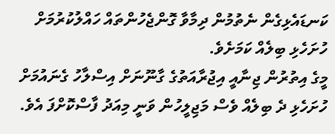ކަނޑައެޅިގެން ނެތުމުން ދިމާވާ ގޮންޖެހުންތައް ހައްލުކުރުމަށް ހުށަހެޅި ބިލެއް ކަމަށެވެ.
މީގެ އިތުރުން ޖިނާއީ އިޖުރާއަތުގެ ގާނޫނަށް އިސްލާހު ގެނައުމަށް ހުށަހެޅި ދެ ބިލެއް ވެސް މަޖިލީހުން ވަނީ މިއަދު ފާސްކޮށްފަ އެވެ.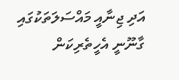އަދި ޖިނާއީ މައްސަލަތަކުގައި ގާނޫނީ އެހީތެރިކަން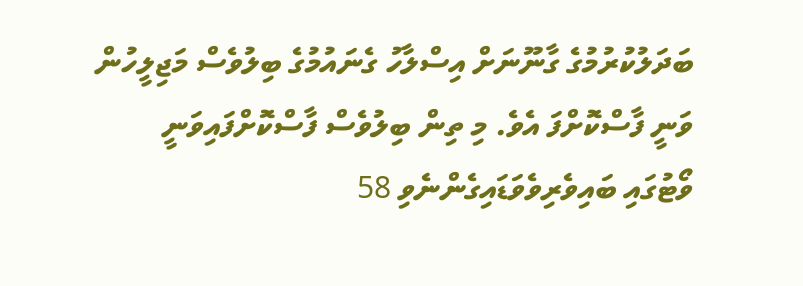ބަދަލުކުރުމުގެ ގާނޫނަށް އިސްލާހު ގެނައުމުގެ ބިލުވެސް މަޖިލީހުން ވަނީ ފާސްކޮށްފަ އެވެ. މި ތިން ބިލުވެސް ފާސްކޮށްފައިވަނީ ވޯޓުގައި ބައިވެރިވެވަޑައިގެންނެވި 58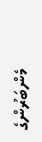މެންބަރުންގެ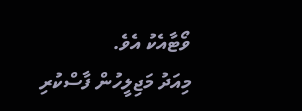ވޯޓާއެކު އެވެ.
މިއަދު މަޖިލީހުން ފާސްކުރި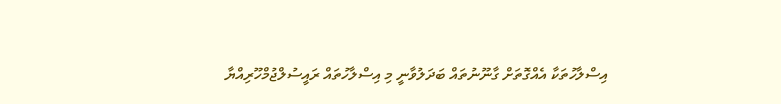އިސްލާހުތަކާ އެއްގޮތަށް ގާނޫނުތައް ބަދަލުވާނީ މި އިސްލާހުތައް ރައީސުލްޖުމްހޫރިއްޔާ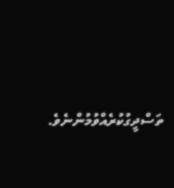ތަސްދީގުކުރެއްވުމުންނެވެ.